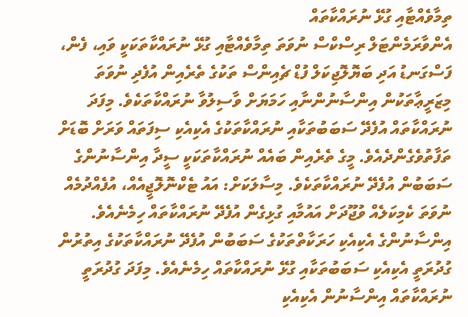ތިމާވެއްޓާއި ގުޅޭ ނުރައްކާތައް
އެންވާރަމެންޓަލް ރިސްކްސް ނުވަތަ ތިމާވެއްޓާއި ގުޅޭ ނުރައްކާތަކަކީ ވައި، ފެން، ފަސްގަނޑު އަދި ބަޔޮލޮޖިކަލް ފުޑް ޗެއިންސް ތަކުގެ ތެރެއިން އުފެދި ނުވަތަ މިޒަރީޢާތަކުން އިންސާނުންނާއި ހަމަޔަށް ވާސިލުވާ ނުރައްކާތަކެވެ. މިފަދަ ނުރައްކާތައް އުފެދޭ ސަބަބުތަކާއި ނުރައްކާތަކުގެ އެކިއެކި ސިފަތައް ވަރަށް ބޮޑަށް ތަފާތުވެގެންދެއެވެ. މީގެ ތެރެއިން ބައެއް ނުރައްކާތަކަކީ ސީދާ އިންސާނުންގެ ސަބަބުން އުފެދޭ ނުރައްކާތަކެވެ. މިސާލަކަށް: އައު ޓެކްނޮލޮޖީއެއް، އުފެއްދުމެއް ނުވަތަ ކެމިކަލެއް ވުޖޫދަށް އައުމާއި ގުޅިގެން އުފެދޭ ނުރައްކާތައް ހިމެނެއެވެ. އިންސާނުންގެ އެކިއެކި ހަރަކާތްތަކުގެ ސަބަބުން އުފެދޭ ނުރައްކާތަކުގެ އިތުރުން ގުދުރަތީ އެކިއެކި ސަބަބުތަކާއި ގުޅޭ ނުރައްކާތައް ހިމެނެއެވެ. މިފަދަ ގުދުރަތީ ނުރައްކާތައް އިންސާނުން އެކިއެކި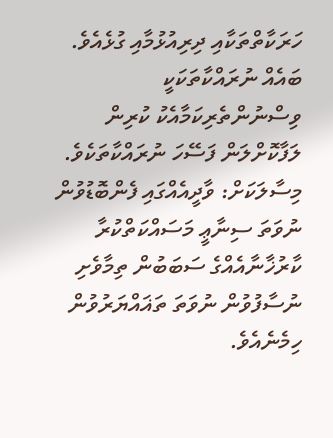ހަރަކާތްތަކާއި ދިރިއުޅުމާއި ގުޅެއެވެ. ބައެއް ނުރައްކާތަކަކީ ވިސްނުންތެރިކަމާއެކު ކުރިން ލަފާކޮށްލަން ފަސޭހަ ނުރައްކާތަކެވެ. މިސާލަކަށް: ވާދީއެއްގައި ފެންބޮޑުވުން ނުވަތަ ސިނާޢީ މަސައްކަތްކުރާ ކާރުޚާނާއެއްގެ ސަބަބުން ތިމާވެށި ނުސާފުވުން ނުވަތަ ތަޣައްޔަރުވުން ހިމެނެއެވެ.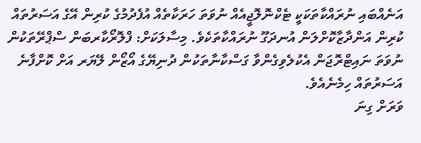އަނެއްބައި ނުރައްކާތަކަކީ ޓެކްނޮލޮޖީއެއް ނުވަތަ ހަރަކާތެއް އުފެދުމުގެ ކުރިން އޭގެ އަސަރުތައް ކުރިން އަންދާޒާކޮށްލަން އުނދަގޫ ނުރައްކާތަކެވެ. މިސާލަކަށް: ފްލޮރޯކާރބަން ސްޕްރޭތަކުން ނުވަތަ ނައިޓްރޮޖަން އެކުލެވިގެންވާ ގަސްކާނާތަކުން ދުނިޔޭގެ އޯޒޯން ލޭޔަރ އަށް ކޮށްފާނެ އަސަރުތައް ހިމެނެއެވެ.
ވަރަށް ގިނަ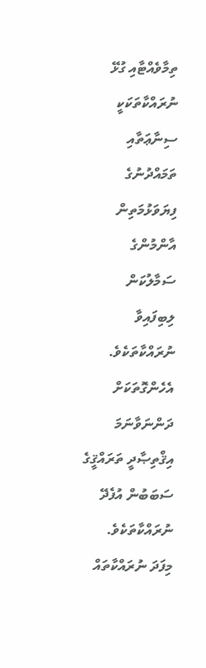ތިމާވެއްޓާއި ގުޅޭ ނުރައްކާތަކަކީ ސިނާޢަތާއި ތަމައްދުނުގެ ފިޔަވަޅުމަތިން އާންމުންގެ ސަމާލުކަން ލިބިފައިވާ ނުރައްކާތަކެވެ. އެހެންގޮތަކަށް ދަންނަވާނަމަ އިޤްތިޞާދީ ތަރައްޤީގެ ސަބަބުން އުފެދޭ ނުރައްކާތަކެވެ. މިފަދަ ނުރައްކާތައް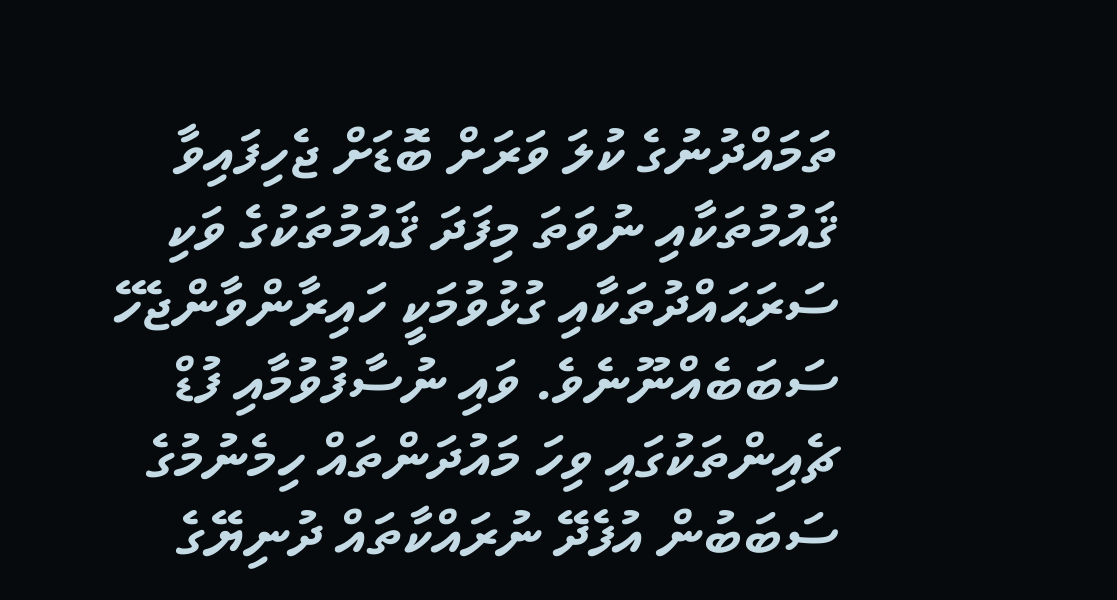ތަމައްދުނުގެ ކުލަ ވަރަށް ބޮޑަށް ޖެހިފައިވާ ޤައުމުތަކާއި ނުވަތަ މިފަދަ ޤައުމުތަކުގެ ވަކި ސަރަޙައްދުތަކާއި ގުޅުވުމަކީ ހައިރާންވާންޖެހޭ ސަބަބެއްނޫނެވެ. ވައި ނުސާފުވުމާއި ފުޑް ޗެއިންތަކުގައި ވިހަ މައުދަންތައް ހިމެނުމުގެ ސަބަބުން އުފެދޭ ނުރައްކާތައް ދުނިޔޭގެ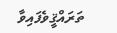ތަރައްޤީވެފައިވާ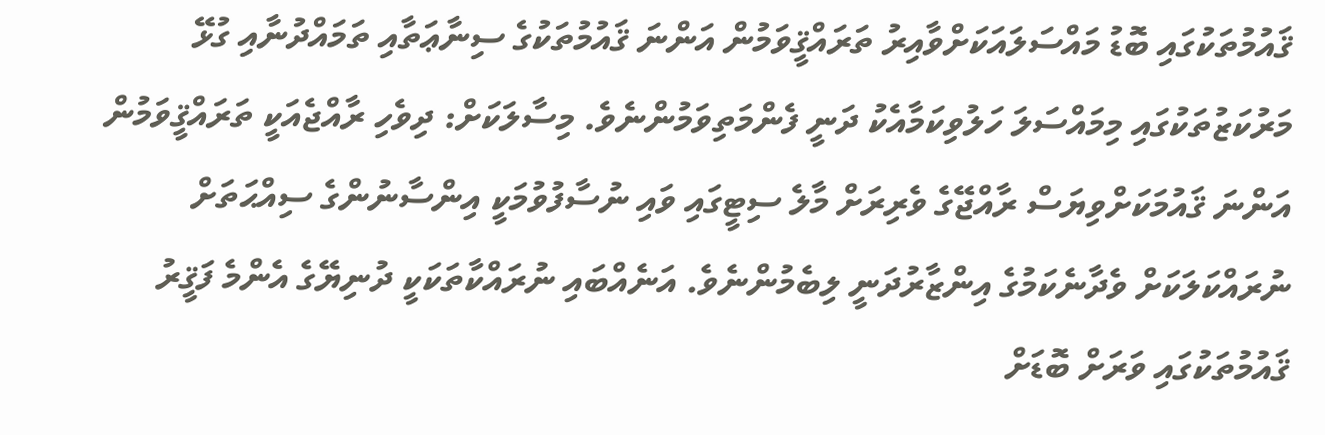ޤައުމުތަކުގައި ބޮޑު މައްސަލައަކަށްވާއިރު ތަރައްޤީވަމުން އަންނަ ޤައުމުތަކުގެ ސިނާޢަތާއި ތަމައްދުނާއި ގުޅޭ މަރުކަޒުތަކުގައި މިމައްސަލަ ހަލުވިކަމާއެކު ދަނީ ފެންމަތިވަމުންނެވެ. މިސާލަކަށް: ދިވެހި ރާއްޖެއަކީ ތަރައްޤީވަމުން އަންނަ ޤައުމަކަށްވިޔަސް ރާއްޖޭގެ ވެރިރަށް މާލެ ސިޓީގައި ވައި ނުސާފުވުމަކީ އިންސާނުންގެ ސިއްޙަތަށް ނުރައްކަލަކަށް ވެދާނެކަމުގެ އިންޒާރުދަނީ ލިބެމުންނެވެ. އަނެއްބައި ނުރައްކާތަކަކީ ދުނިޔޭގެ އެންމެ ފަޤީރު ޤައުމުތަކުގައި ވަރަށް ބޮޑަށް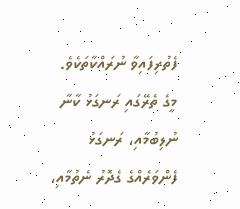ފެތުރިފައިވާ ނުރައްކާތަކެވެ. މީގެ ތެރޭގައި ރަނގަޅު ކާނާ ނުލިބުމާއި، ރަނގަޅު ފެންވަރެއްގެ ގެދޮރު ނެތުމާއި،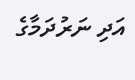އަދި ނަރުދަމާގެ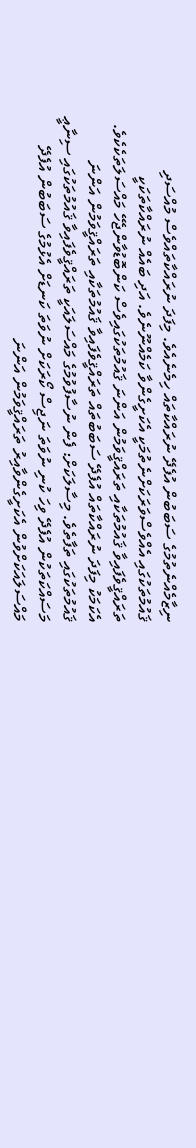ނިޒާމެއްނެތުމުގެ ސަބަބުން އުފެދޭ ނުރައްކާތައް ހިމެނެއެވެ. މިފަދަ ނުރައްކާތައްވެސް މުއްސަދި ޤައުމުތަކުގައި އެއްވެސްވަރަކަށްނެތުމަކީ އެކަށީގެންވާ ކަމެއްނޫނެވެ. އަދި ބައެއް ނުރައްކާތަކަކީ ތަރައްޤީވެފައިވާ ޤައުމުތަކާއި ތަރައްޤީވަމުން އަންނަ ޤައުމުތަކުގައިވެސް ކަންބޮޑުވާންޖެހޭ މައްސަލަތަކެކެވެ. އެކަމަކު މިފަދަ ނުރައްކާތައް އުފެދޭ ސަބަބުތައް ތަރައްޤީވެފައިވާ ޤައުމުތަކާއި ތަރައްޤީވަމުން އަންނަ ޤައުމުތަކުގައި ތަފާތެވެ. މިސާލަކަށް: ފެން ނުސާފުވުމުގެ މައްސަލައަކީ ތަރައްޤީވެފައިވާ ޤައުމުތަކުގައި ސިނާޢީ މަސައްކަތަކުން އުފެދޭ ވިހަ ކުނި ނުވަތަ ނަޖިސް ކޯރަކަށް ނުވަތަ ކަނޑަށް އެޅުމުގެ ސަބަބުން އުފެދޭ މައްސަލައަކަށްވުން އެކަށީގެންވާއިރު ތަރައްޤީވަމުން އަންނަ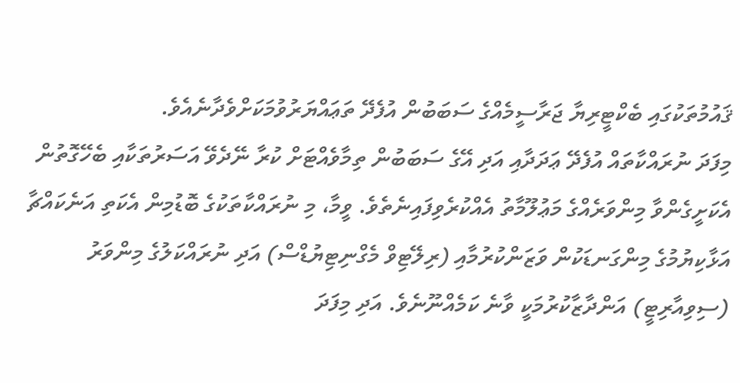ޤައުމުތަކުގައި ބެކްޓީރިޔާ ޖަރާސީމެއްގެ ސަބަބުން އުފެދޭ ތަޢައްޔަރުވުމަކަށްވެދާނެއެވެ.
މިފަދަ ނުރައްކާތައް އުފެދޭ ޢަދަދާއި އަދި އޭގެ ސަބަބުން ތިމާވެއްޓަށް ކުރާ ނޭދެވޭ އަސަރުތަކާއި ބެހޭގޮތުން އެކަށީގެންވާ މިންވަރެއްގެ މަޢުލޫމާތު އެއްކުރެވިފައިނެތެވެ. ވީމާ، މި ނުރައްކާތަކުގެ ބޮޑުމިން އެކަތި އަނެކައްޗާ އަޅާކިޔުމުގެ މިންގަނޑަކުން ވަޒަންކުރުމާއި (ރިލޭޓިވް މެގްނިޓިޔުޑްސް) އަދި ނުރައްކަލުގެ މިންވަރު (ސިވިއާރިޓީ) އަންދާޒާކުރުމަކީ ވާނެ ކަމެއްނޫނެވެ. އަދި މިފަދަ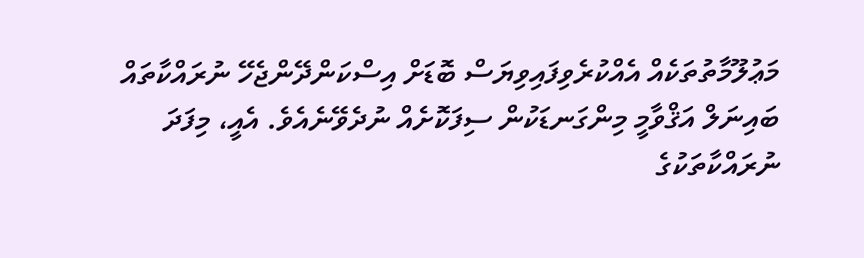މަޢުލޫމާތުތަކެއް އެއްކުރެވިފައިވިޔަސް ބޮޑަށް އިސްކަންދޭންޖެހޭ ނުރައްކާތައް ބައިނަލް އަޤްވާމީ މިންގަނޑަކުން ސިފަކޮށެއް ނުދެވޭނެއެވެ. އެއީ، މިފަދަ ނުރައްކާތަކުގެ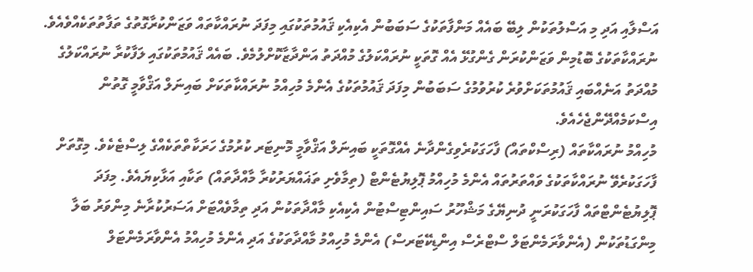އަސްލާއި އަދި މި އަސްލުތަކުން ލިބޭ ބައެއް މަންފާތަކުގެ ސަބަބުން އެކިއެކި ޤައުމުތަކުގައި މިފަދަ ނުރައްކާތައް ވަޒަންކުރާގޮތުގެ ތަފާތުތަކެއްވެއެވެ.
ނުރައްކާތަކުގެ ބޮޑުމިން ވަޒަންކުރަން ގެންގުޅޭ އެއް ގޮތަކީ ނުރައްކަލުގެ މުއްދަތު އަންދާޒާކޮށްލުމެވެ. ބައެއް ޤައުމުތަކުގައި ލަފާކުރާ ނުރައްކަލުގެ މުއްދަތު އަނެއްބައި ޤައުމުތަކަށްވުރެ ކުރުވުމުގެ ސަބަބުން މިފަދަ ޤައުމުތަކުގެ އެންމެ މުހިއްމު ނުރައްކާތަކަށް ބައިނަލް އަޤްވާމީ ގޮތުން އިސްކަމެއްދޭންޖެހެއެވެ.
މުހިއްމު ނުރައްކާތައް (ރިސްކްތައް) ފާހަގަކުރެވިގެންދާނެ އެއްގޮތަކީ ބައިނަލް އަޤްވާމީ މޮނިޓަރ ކުރުމުގެ ހަރަކާތްތަކެއްގެ ލިސްޓެކެވެ. މިގޮތަށް ފާހަގަކުރެވޭ ނުރައްކާތަކުގެ ވައްތަރުތައް އެންމެ މުހިއްމު ޕޮލިޔުޓެންޓް (ތިމާވެށި ތަޣައްޔަރުކުރާ މާއްދާތައް) ތަކާއި އަޅާކިޔައެވެ. މިފަދަ ޕޮލިޔުޓެންޓްތައް ފާހަގަކުރަނީ ދުނިޔޭގެ މަޝްހޫރު ސައިންޓިސްޓުން އެކިއެކި މާއްދާތަކުން އަދި ތިމާވެއްޓަށް އަސަރުކުރާނެ މިންވަރު ބަލާ މިންގަޑުތަކުން (އެންވާރަމެންޓަލް ސްޓްރެސް އިންޑިކޭޓަރސް) އެންމެ މުހިއްމު މާއްދާތަކުގެ އަދި އެންމެ މުހިއްމު އެންވާރަމެންޓަލް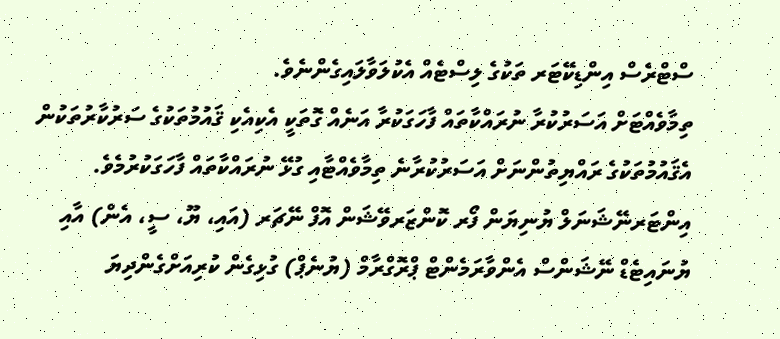ސްޓްރެސް އިންޑިކޭޓަރ ތަކުގެ ލިސްޓެއް އެކުލަވާލައިގެންނެވެ.
ތިމާވެއްޓަށް އަސަރުކުރާ ނުރައްކާތައް ފާހަގަކުރާ އަނެއް ގޮތަކީ އެކިއެކި ޤައުމުތަކުގެ ސަރުކާރުތަކުން އެޤައުމުތަކުގެ ރައްޔިތުންނަށް އަސަރުކުރާނެ ތިމާވެއްޓާއި ގުޅޭ ނުރައްކާތައް ފާހަގަކުރުމެވެ. އިންޓަރނޭޝަނަލް ޔުނިޔަން ފޯރ ކޮންޒަރވޭޝަން އޮފް ނޭޗަރ (އައި، ޔޫ، ސީ، އެން) އާއި ޔުނައިޓެޑް ނޭޝަންސް އެންވާރަމެންޓް ޕްރޮގްރާމް (ޔުނެޕް) ގުޅިގެން ކުރިއަށްގެންދިޔަ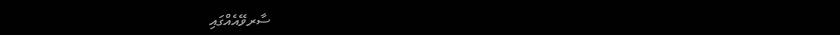ސާރވޭއެއްގައި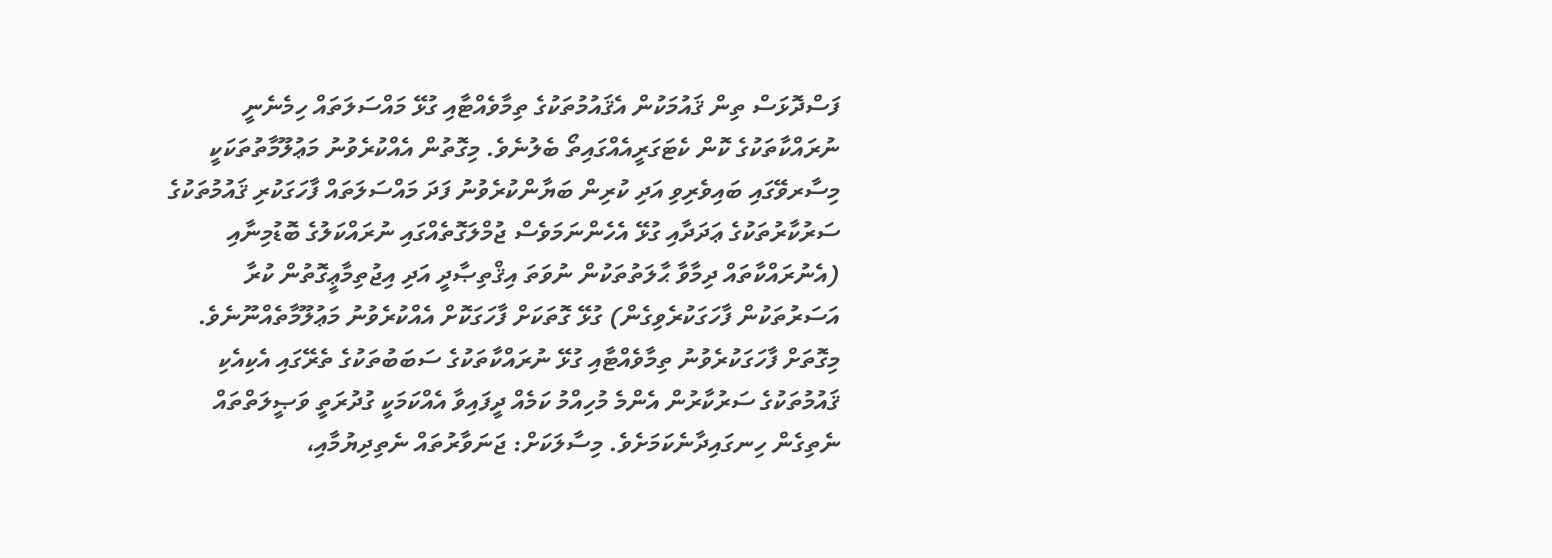ފަސްދޮޅަސް ތިން ޤައުމަކުން އެޤައުމުތަކުގެ ތިމާވެއްޓާއި ގުޅޭ މައްސަލަތައް ހިމެނެނީ ނުރައްކާތަކުގެ ކޮން ކެޓަގަރީއެއްގައިތޯ ބެލުނެވެ. މިގޮތުން އެއްކުރެވުނު މަޢުލޫމާތުތަކަކީ މިސާރވޭގައި ބައިވެރިވި އަދި ކުރިން ބަޔާންކުރެވުނު ފަދަ މައްސަލަތައް ފާހަގަކުރި ޤައުމުތަކުގެ ސަރުކާރުތަކުގެ ޢަދަދާއި ގުޅޭ އެހެންނަމަވެސް ޖުމްލަގޮތެއްގައި ނުރައްކަލުގެ ބޮޑުމިނާއި (އެނުރައްކާތައް ދިމާވާ ޙާލަތުތަކުން ނުވަތަ އިޤްތިޞާދީ އަދި އިޖުތިމާޢީގޮތުން ކުރާ އަސަރުތަކުން ފާހަގަކުރެވިގެން) ގުޅޭ ގޮތަކަށް ފާހަގަކޮށް އެއްކުރެވުނު މަޢުލޫމާތެއްނޫނެވެ. މިގޮތަށް ފާހަގަކުރެވުނު ތިމާވެއްޓާއި ގުޅޭ ނުރައްކާތަކުގެ ސަބަބުތަކުގެ ތެރޭގައި އެކިއެކި ޤައުމުތަކުގެ ސަރުކާރުން އެންމެ މުހިއްމު ކަމެއް ދީފައިވާ އެއްކަމަކީ ގުދުރަތީ ވަޞީލަތްތައް ނެތިގެން ހިނގައިދާނެކަމަށެވެ. މިސާލަކަށް: ޖަނަވާރުތައް ނެތިދިޔުމާއި،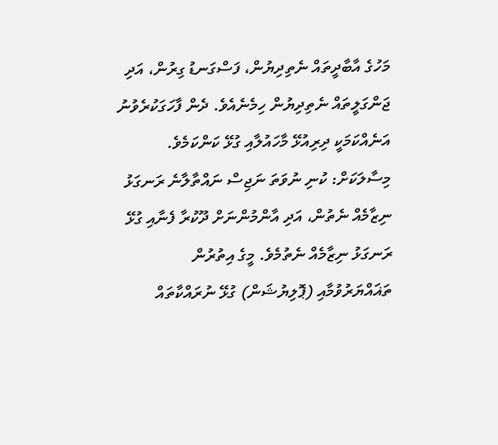މަހުގެ އާބާދީތައް ނެތިދިޔުން، ފަސްގަނޑު ގިރުން، އަދި ޖަންގަލީތައް ނެތިދިޔުން ހިމެނެއެވެ. ދެން ފާހަގަކުރެވުނު އަނެއްކަމަކީ ދިރިއުޅޭ މާހައުލާއި ގުޅޭ ކަންކަމެވެ. މިސާލަކަށް: ކުނި ނުވަތަ ނަޖިސް ނައްތާލާނެ ރަނގަޅު ނިޒާމެއް ނެތުން، އަދި އާންމުންނަށް ދޫކުރާ ފެނާއި ގުޅޭ ރަނގަޅު ނިޒާމެއް ނެތުމެވެ. މީގެ އިތުރުން ތަޣައްޔަރުވުމާއި (ޕޮލިޔުޝަން) ގުޅޭ ނުރައްކާތައް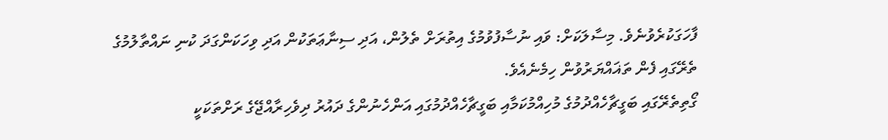ފާހަގަކުރެވުނެވެ. މިސާލަކަށް: ވައި ނުސާފުވުމުގެ އިތުރަށް ތެލުން، އަދި ސިނާޢަތަކުން އަދި ވިހަކަންގަދަ ކުނި ނައްތާލުމުގެ ތެރޭގައި ފެން ތަޣައްޔަރުވުން ހިމެނެއެވެ.
ގޯތިތެރޭގައި ބަގީޗާހެއްދުމުގެ މުހިއްމުކަމާއި ބަގީޗާހެއްދުމުގައި އަންހެނުންގެ ދައުރު ދިވެހިރާއްޖޭގެ ރަށްތަކަކީ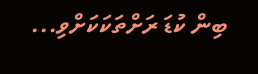ބިން ކުޑަ ރަށްތަކަކަށްވި...